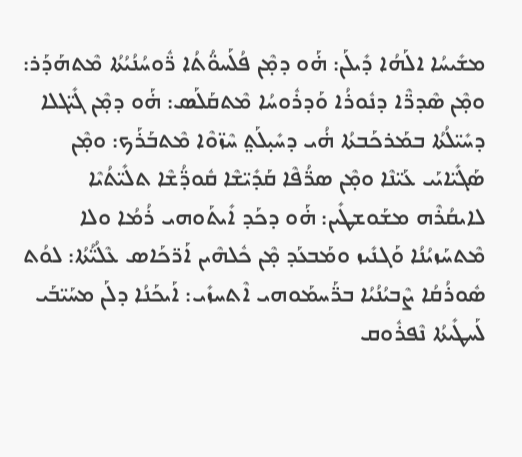ܡܫܺܝܚܳܐ ܐܠܰܗܳܐ ܕܺܝܠܰܢ: ܗ̇ܰܘ ܕܡ̣ܶܢ ܦܳܠܰܚܘ̈ܳܬܳܐ ܪ̈ܽܘܚܳܢܳܝܳܬܳܐ ܡܶܬܗܰܕܰܪ: ܘܡ̣ܶܢ ܣܶܕܪ̈ܶܐ ܕܢܽܘܪܳܐ ܘܰܕܪܽܘܚܳܐ ܡܶܬܩܰܠܰܣ: ܗ̇ܰܘ ܕܡ̣ܶܢ ܓܺܝ̈ܓܠܐ ܕܚܺܝ̈ܠܳܬܳܐ ܒܡܰܪܟܰܒܬܳܐ ܗ̇ܳܝ ܕܚܺܝ̣ܠܰܬ݀ ܚܶܙ̈ܘܶܐ ܡܶܬܒܰܪܰܟ: ܘܡ̣ܶܢ ܣܰܓܺܝ̈ܐܝܰܝ ܥܰܝ̈ܢܶܐ ܘܡ̣ܶܢ ܣܪ̈ܳܦܶܐ ܩܰܕܺܝ̈ܫܶܐ ܩܽܘܕ̈ܳܫܶܐ ܬܠܺܝ̈ܬܳܝܶܐ ܠܐܝܩܳܪܶܗ ܡܫܰܘܫܛܺܝܢ: ܗ̇ܰܘ ܕܟܰܕ ܐܺܝܬܰܘܗܝ ܪܳܡܳܐ ܘܠܐ ܡܶܬܚܰܙܝܳܢܳܐ ܘܰܓܢܺܝܙ ܘܡܰܒܥܰܕ ܡ̣ܶܢ ܟܽܠܗܶܝܢ ܐܰܪ̈ܟܰܐܣ ܥܶܠܳܝ̈ܳܬܳܐ: ܠܘܳܬ ܣܽܘܪܳܩܳܐ ܨܶܒܝܳܢܳܝܳܐ ܒܪ̈ܰܚܡܰܘܗܝ ܐܶܬܚܙܺܝ: ܐܰܝܟܰܢܳܐ ܕܠܰܢ ܡܚܰܝ̈ܒܰܝ ܠܰܚܛܺܝܬܳܐ ܢܶܦܪܽܘܩ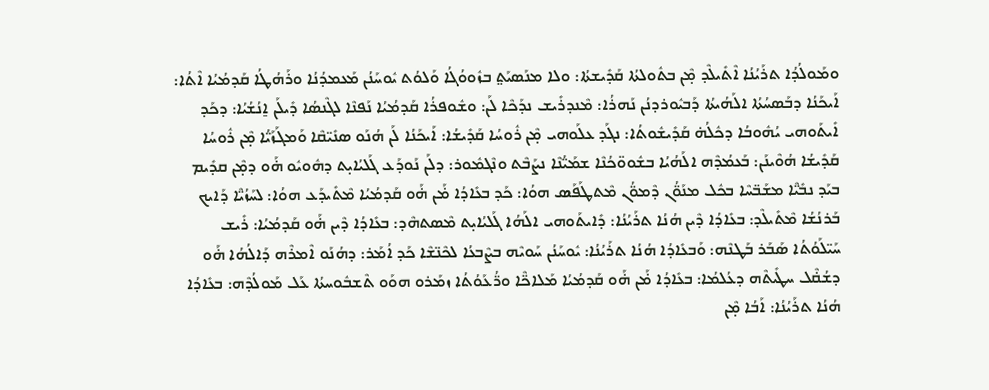ܘܡܰܘܠܳܕܳܐ ܬܪܰܝܳܢܳܐ ܐܶܬܺܝܠܶܕ ܡ̣ܶܢ ܒܬܽܘܠܬܳܐ ܩܰܕܺܝܫܬܳܐ: ܘܠܐ ܡܢܰܣܝܰܬ݀ ܒܙܽܘܘܳܓܳܐ ܘܰܠܘܳܬ ܝܽܘܚܰܢܳܢ ܡܰܥܡܕܳܢܳܐ ܘܪܰܗܳܛܳܐ ܩܰܕܡܳܝܳܐ ܐܶܬܳܐ: ܐܰܝܟܰܢܳܐ ܕܒܰܣܚܳܬܳܐ ܐܠܰܗܳܝܬܳܐ ܕܰܒܝܽܘܪܕܢܳܢ ܢܰܗܪܳܐ: ܡܶܢܕܪܺܝܫ ܢܕܰܟܶܐ ܠܰܢ: ܘܫܽܘܦܪܳܐ ܩܰܕܡܳܝܳܐ ܢܰܦܢܶܐ ܠܓܶܢܣܳܐ ܕܺܝܠܰܢ ܐ̱ܢܳܫܳܝܳܐ: ܕܟܰܕ ܐܺܝܬܰܘܗܝ ܝܳܗܽܘܒܳܐ ܕܟܽܠܳܗ̇ ܩܰܕܺܝܫܽܘܬܳܐ: ܢܓܰܕ ܥܠܰܘܗܝ ܡ̣ܶܢ ܪܽܘܚܳܐ ܩܰܕܺܝܫܳܐ: ܐܰܝܟܰܢܳܐ ܠܰܢ ܗܳܢܰܘ ܣܢܺܝ̈ܩܶܐ ܘܰܡܓܰܙܰܝ̈ܳܐ ܡ̣ܶܢ ܪܽܘܚܳܐ ܩܰܕܺܝܫܳܐ ܗܳܘܶܝܢܰܢ: ܒܰܥܡܳܕܶܗ ܐܠܰܗܳܝܳܐ ܒܫܽܘܘ̈ܟܳܢܶܐ ܫܡܰܝ̈ܳܢܶܐ ܢܨܰܒܶܬ ܘܢܶܓܡܽܘܪ: ܕܠܰܢ ܢܰܘܕܰܥ ܓܰܠܝܳܐܝ̣ܬ ܕܗܽܘܝܽܘ ܗ̇ܰܘ ܕܡ̣ܶܢ ܩܕܺܝܡ ܒܝܰܕ ܢܒܺܝ̈ܶܐ ܡܫܰܒ̈ܚܶܐ ܒܟܽܠ ܡܢܰܘ̈ܳܢ ܕܶܡܘ̈ܳܢ ܡܶܬܛܰܦܰܣ ܗܘܳܐ: ܟܰܕ ܒܥܺܐܕܳܐ ܡ̇ܰܢ ܗ̇ܰܘ ܩܰܕܡܳܝܳܐ ܡܶܬܺܝܕܰܥ ܗܘܳܐ: ܠܚܰܙܳܝ̈ܶܐ ܕܰܐܝܟ ܒܰܪܢܳܫܳܐ ܡܶܬܺܝܠܶܕ: ܒܥܺܐܕܳܐ ܕܶܝܢ ܗܳܢܳܐ ܬܪܰܝܳܢܳܐ: ܕܺܐܝܬܰܘܗܝ ܐܠܰܗܳܐ ܓܰܠܝܳܐܝ̣ܬ ܡܶܣܬܗܶܕ: ܒܥܺܐܕܳܐ ܕܶܝܢ ܗ̇ܰܘ ܩܰܕܡܳܝܳܐ: ܪܺܝܫ ܚܰܝ̈ܠܰܘܳܬܳܐ ܣܰܒܰܪ ܒܰܛܢܶܗ: ܘܰܒܥܺܐܕܳܐ ܗܳܢܳܐ ܬܪܰܝܳܢܳܐ: ܝܽܘܚܰܢܳܢ ܚܰܘܝܶܗ ܒܨܶܒܥܳܐ ܠܟܶܢ̈ܫܶܐ ܟܰܕ ܐܳܡܰܪ: ܕܗܳܢܰܘ ܐܶܡܪܶܗ ܕܰܐܠܳܗܳܐ ܗ̇ܰܘ ܕܫܳܩ̇ܶܠ ܚܛܺܝܬܶܗ ܕܥܳܠܡܳܐ: ܒܥܺܐܕܳܐ ܡ̇ܰܢ ܗ̇ܰܘ ܩܰܕܡܳܝܳܐ ܡܰܠܐܟ̈ܶܐ ܘܪ̈ܳܥܰܘܳܬܳܐ ܙܡܰܪܘ ܗܘܰܘ ܬܶܫܒܽܘܚܬܳܐ ܥܰܠ ܡܰܘܠܳܕܶܗ: ܒܥܺܐܕܳܐ ܗܳܢܳܐ ܬܪܰܝܳܢܳܐ: ܐܰܒܳܐ ܡ̣ܶܢ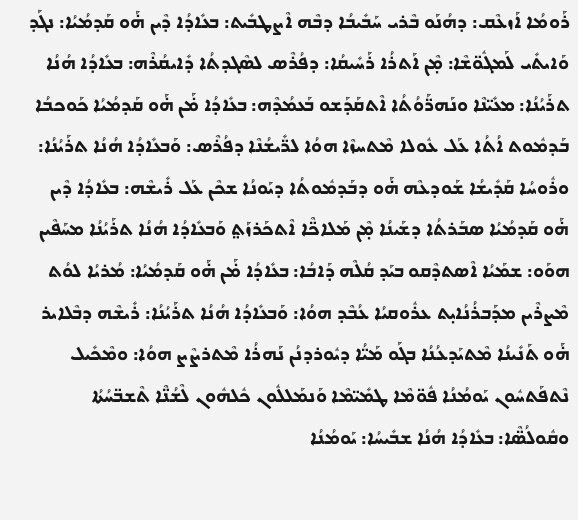ܪܰܘܡܳܐ ܐܰܙܥܶܩ: ܕܗܳܢܰܘ ܒܶܪܝ ܚܰܒܺܝܒܳܐ ܕܒܶܗ ܐܶܨܛܒܺܝܬ: ܒܥܺܐܕܳܐ ܕܶܝܢ ܗ̇ܰܘ ܩܰܕܡܳܝܳܐ: ܢܓܰܕ ܘܰܐܝܬܺܝ ܠܰܡܓܽܘ̈ܫܶܐ: ܡ̣ܶܢ ܐܰܬܪܳܐ ܪܰܚܺܝܩܳܐ: ܕܦܳܪܶܣ ܠܣܶܓܕܬܳܐ ܕܺܐܝܩܳܪܶܗ: ܒܥܺܐܕܳܐ ܗܳܢܳܐ ܬܪܰܝܳܢܳܐ: ܡܥܺܝ̈ܢܶܐ ܘܢܰܗܪ̈ܰܘܳܬܳܐ ܐܶܬܩܰܕܰܫܘ ܒܰܥܡܳܕܶܗ: ܒܥܺܐܕܳܐ ܡ̇ܰܢ ܗ̇ܰܘ ܩܰܕܡܳܝܳܐ ܟܰܘܟܒܳܐ ܒܰܕܡܽܘܬ ܐܳܬܳܐ ܥܰܠ ܥܽܘܠܐ ܡܶܬܚܙܶܐ ܗܘܳܐ ܠܪ̈ܺܝܫܳܢܶܐ ܕܦܳܪܶܣ: ܘܰܒܥܺܐܕܳܐ ܗܳܢܳܐ ܬܪܰܝܳܢܳܐ: ܘܪܽܘܚܳܐ ܩܰܕܺܝܫܳܐ ܫܰܘܕܥܶܗ ܗ̇ܰܘ ܕܒܰܕܡܽܘܬܳܐ ܕܝܰܘܢܳܐ ܫܟܶܢ ܥܰܠ ܪܺܝܫܶܗ: ܒܥܺܐܕܳܐ ܕܶܝܢ ܗ̇ܰܘ ܩܰܕܡܳܝܳܐ ܣܒܰܪܬܳܐ ܕܫܰܝܢܳܐ ܡ̣ܶܢ ܡܰܠܐܟ̈ܶܐ ܐܶܬܟܰܪܙܰܬ݀ ܘܰܒܥܺܐܕܳܐ ܗܳܢܳܐ ܬܪܰܝܳܢܳܐ ܡܚܰܦܶܝܢ ܗܘܰܘ: ܫܡܰܝܳܐ ܐܶܣܬܕܶܩܘ ܒܝܰܕ ܩܳܠܶܗ ܕܰܐܒܳܐ: ܒܥܺܐܕܳܐ ܡ̇ܰܢ ܗ̇ܰܘ ܩܰܕܡܳܝܳܐ: ܡܳܪܝܳܐ ܠܘܳܬ ܡܶܨܪܶܝܢ ܡܕܰܒܪܳܢܳܐܝ̣ܬ ܥܪܽܘܩܝܳܐ ܥܳܒܶܕ ܗܘܳܐ: ܘܰܒܥܺܐܕܳܐ ܗܳܢܳܐ ܬܪܰܝܳܢܳܐ: ܪܺܝܫܶܗ ܕܒܶܠܐܝܪ ܗ̇ܰܘ ܬܰܢܺܝܢܳܐ ܡܶܬܝܰܕܥܳܢܳܐ ܒܓܰܘ ܡܰܝ̈ܳܐ ܕܝܽܘܪܕܢܳܢ ܢܰܗܪܳܐ ܡܶܬܪܨܶܨ ܗܘܳܐ: ܘܡܶܟܺܝܠ ܢܶܬܦܰܬܚܽܘܢ ܝܰܘܡܳܢܳܐ ܦܽܘ̈ܡܶܐ ܛܡܺܝ̈ܡܶܐ ܘܰܢܡܰܠܠܽܘܢ ܟܽܠܗܽܘܢ ܠܶܫܳܢ̈ܶܐ ܬܶܫܒ̈ܚܳܬܳܐ ܘܩܽܘܠܳܣ̈ܶܐ: ܒܥܺܐܕܳܐ ܗܳܢܳܐ ܫܒܺܝܚܳܐ: ܝܰܘܡܳܢܳܐ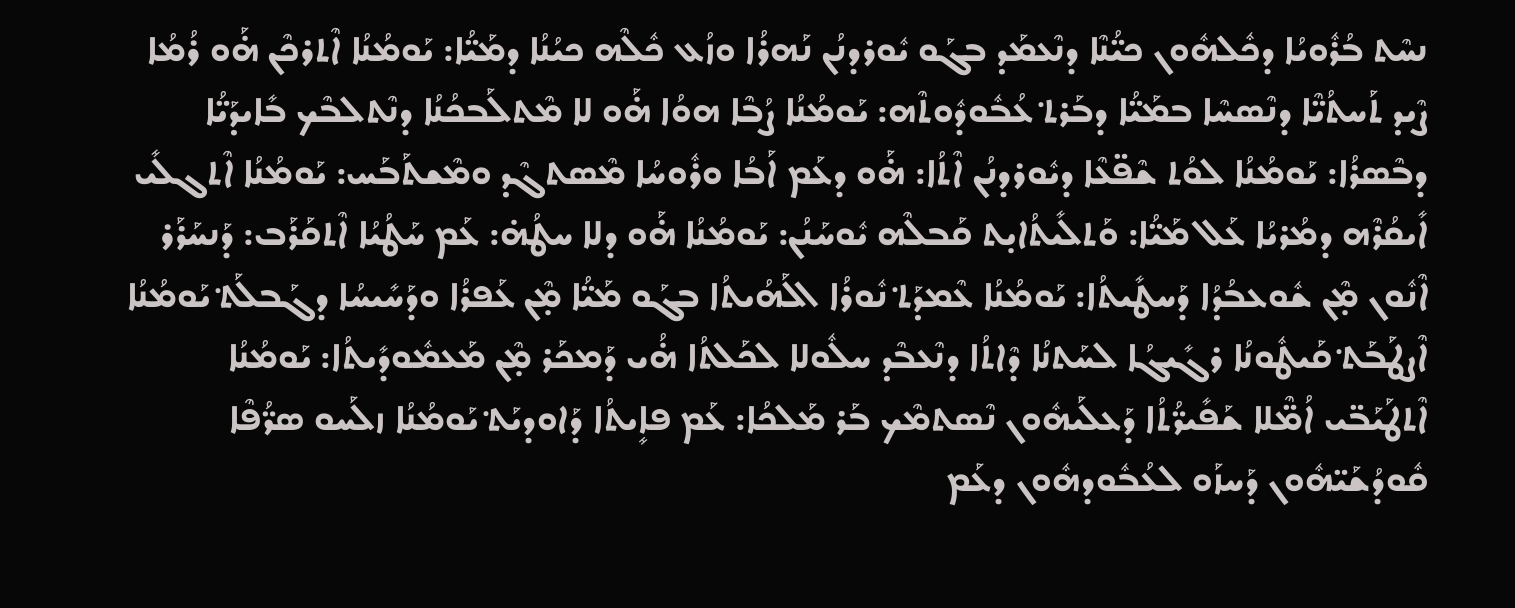ܢܚܶܬ ܒܳܪܽܘܝܳܐ ܕܟܽܠܗܽܘܢ ܟܝ̈ܳܢܶܐ ܕܢܶܥܡܰܕ ܒܓܰܘ ܝܽܘܪܕܢܳܢ ܢܰܗܪܳܐ ܘܙܳܥ ܟܽܠܶܗ ܟܝܳܢܳܐ ܕܡܰܝ̈ܳܐ: ܝܰܘܡܳܢܳܐ ܐܶܬܪܟܶܢ ܗ̇ܰܘ ܪܳܡܳܐ ܨܶܝܕ ܬܰܚܬܳܝ̈ܶܐ ܕܢܶܣܚܶܐ ܒܡܰܝ̈ܳܐ ܕܒܰܪܬ݀ ܥܳܒܽܘܕܽܘܬܶܗ: ܝܰܘܡܳܢܳܐ ܨܳܒܶܐ ܗܘܳܐ ܗ̇ܰܘ ܠܐ ܡܶܬܠܰܒܟܳܢܳܐ ܕܢܶܬܠܒܶܟ ܒܺܐܝܕܰܝ̈ܳܐ ܕܒܶܣܪܳܐ: ܝܰܘܡܳܢܳܐ ܠܘܳܬ ܫܶܦ̈ܥܶܐ ܕܝܽܘܪܕܢܳܢ ܐܶܬܳܐ: ܗ̇ܰܘ ܕܥܰܡ ܐܰܒܳܐ ܘܪܽܘܚܳܐ ܡܶܣܬܓܶܕ ܘܡܶܫܬܰܒܰܚ: ܝܰܘܡܳܢܳܐ ܐܶܬܓܠܺܝ ܐܺܝܩܳܪܶܗ ܕܡܳܪܝܳܐ ܥܰܠ ܡܰܝ̈ܳܐ: ܘܰܬܠܺܝܬܳܐܝ̣ܬ ܩܰܒܠܶܗ ܝܽܘܚܰܢܳܢ: ܝܰܘܡܳܢܳܐ ܗ̇ܰܘ ܕܠܐ ܚܛܳܗ̇: ܥܰܡ ܚܰܛܳܝܳܐ ܐܶܬܩܰܪܰܒ: ܕܰܢܚܰܪܰܪ ܐܶܢܽܘܢ ܡ̣ܶܢ ܫܽܘܥܒܳܕܳܐ ܕܰܚܛܺܝܬܳܐ: ܝܰܘܡܳܢܳܐ ܥܶܡܕܰܬ݀ ܢܽܘܪܳܐ ܐܠܰܗܳܝܬܳܐ ܒܓܰܘ ܡܰܝ̈ܳܐ ܡ̣ܶܢ ܥܰܦܪܳܐ ܘܕܰܚܺܝܚܳܐ ܕܓܰܒܠܰܬ݀ ܝܰܘܡܳܢܳܐ ܐܶܨܛܰܒܰܬ݀ ܩܰܝܛܽܘܢܳܐ ܪܓܺܝܓܳܐ ܠܚܰܬܢܳܐ ܕܶܐܬܳܐ ܕܢܶܥܒܶܕ ܚܠܽܘܠܐ ܠܟܰܠܬܳܐ ܗ̇ܳܝ ܕܰܡܟܰܪ ܡ̣ܶܢ ܡܰܥܡܽܘܕܺܝܬܳܐ: ܝܰܘܡܳܢܳܐ ܐܶܬܛܰܝܰܒ̈ܝ ܐܳܡ̈ܶܠܐ ܫܰܦܺܝܪ̈ܳܬܳܐ ܕܰܥܠܰܝܗܽܘܢ ܢܶܣܬܡܶܟ ܒܰܪ ܡܰܠܟܳܐ: ܥܰܡ ܦܐܻܝܬܳܐ ܕܰܐܘܕܝܰܬ݀ ܝܰܘܡܳܢܳܐ ܙܠܰܚܘ ܣܪ̈ܳܦܶܐ ܩܽܘܕܳܫܰܝ̈ܗܽܘܢ ܕܰܚܙܰܘ ܠܥܳܒܽܘܕܗܽܘܢ ܕܥܰܡ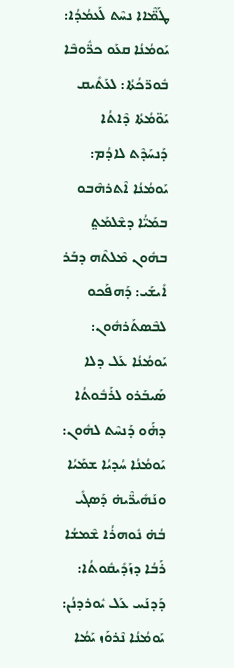ܛܰܡ̈ܶܐܐ ܢܚܶܬ ܠܰܥܡܳܕܳܐ: ܝܰܘܡܳܢܳܐ ܩܥܰܘ ܟܪ̈ܽܘܒܶܐ ܒܽܘܪ̈ܟܳܬܳܐ: ܠܥܰܬܺܝܩ ܝܰܘ̈ܡܳܬܳܐ ܕܶܐܬܳܐ ܕܰܢܚܰܕܶܬ ܠܐܕܳܡ: ܝܰܘܡܳܢܳܐ ܐܶܬܪܗܶܒܘ ܒܡܰܝ̈ܳܐ ܕܫܶܠܡܰܬ݀ ܒܗܽܘܢ ܡܶܠܬܶܗ ܕܒܰܪ ܐܺܝܫܰܝ: ܕܰܗܦܰܟܘ ܠܒܶܣܬܰܪܗܽܘܢ: ܝܰܘܡܳܢܳܐ ܥܰܠ ܕܠܐ ܣܰܝܒܰܪܘ ܠܪܰܒܽܘܬܳܐ ܕܗ̇ܰܘ ܕܰܢܚܶܬ ܠܗܽܘܢ: ܝܰܘܡܳܢܳܐ ܚܳܕܝܳܐ ܫܡܰܝܳܐ ܘܢܰܗܺܝܪ̈ܶܝܗ̇ ܕܰܣܓܺܝ ܒܳܗ̇ ܢܽܘܗܪܳܐ ܫܶܡܫܳܐ ܪܰܒܳܐ ܕܙܰܕܺܝܩܽܘܬܳܐ: ܕܰܕܢܰܚ ܥܰܠ ܝܽܘܪܕܢܳܢ: ܝܰܘܡܳܢܳܐ ܢܶܪܘܰܙ ܝܰܡܳܐ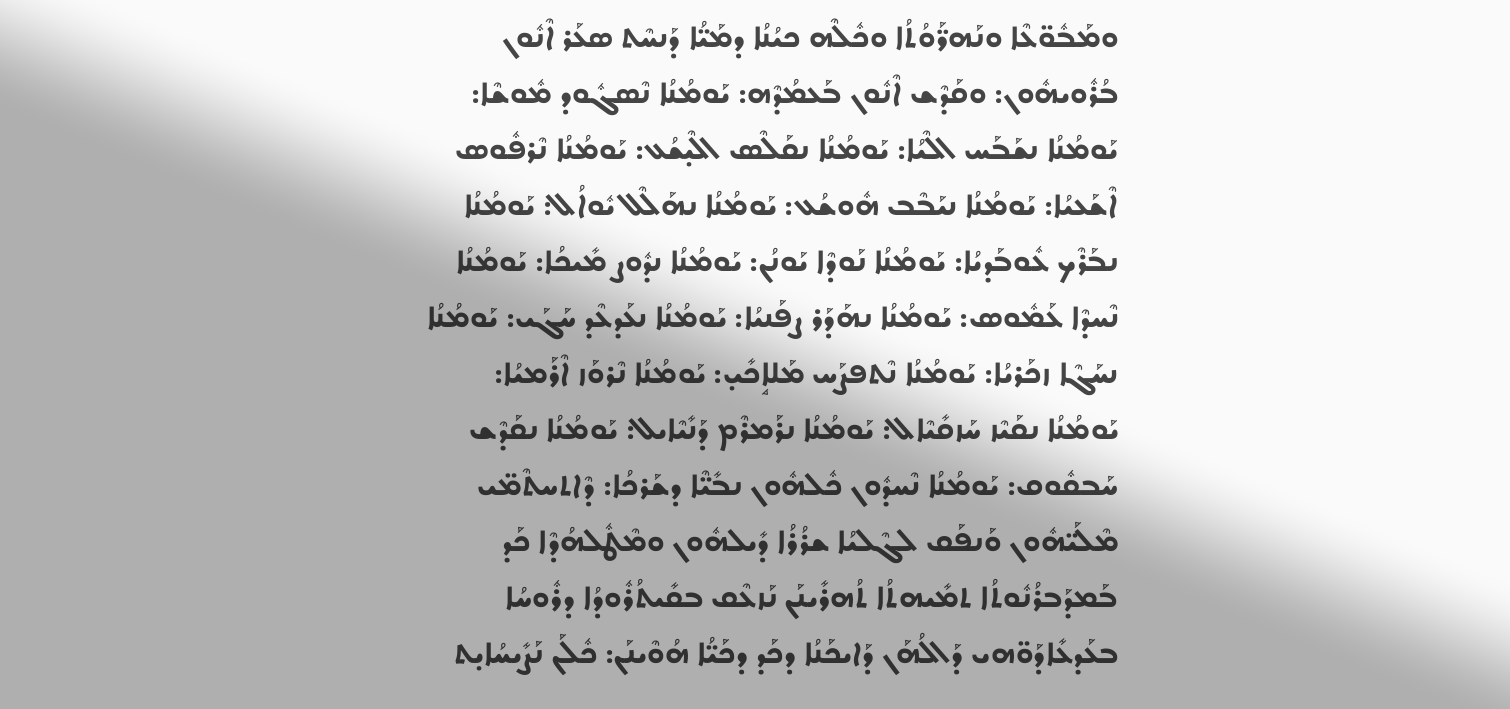ܘܡܰܒܽܘ̈ܥܶܐ ܘܢܰܗܪ̈ܰܘܳܬܳܐ ܘܟܽܠܶܗ ܟܝܳܢܳܐ ܕܡܰܝ̈ܳܐ ܕܰܢܚܶܬ ܣܥܰܪ ܐܶܢܽܘܢ ܒܳܪܽܘܝܗܽܘܢ: ܘܩܰܕܶܫ ܐܶܢܽܘܢ ܒܰܥܡܳܕܶܗ: ܝܰܘܡܳܢܳܐ ܢܶܣܓܽܘܕ ܡܽܘܫܶܐ: ܝܰܘܡܳܢܳܐ ܢܫܰܒܰܚ ܐܠܶܝܳܐ: ܝܰܘܡܳܢܳܐ ܢܩܰܠܶܣ ܐܠܶܝ̣ܫܳܥ: ܝܰܘܡܳܢܳܐ ܢܶܪܦܽܘܣ ܐܶܫܰܥܝܳܐ: ܝܰܘܡܳܢܳܐ ܢܝܰܒܶܒ ܗܽܘܫܳܥ: ܝܰܘܡܳܢܳܐ ܢܗܰܠܶܠ ܝܽܘܐܳܠ: ܝܰܘܡܳܢܳܐ ܢܒܰܪܶܟ ܥܽܘܒܰܕܝܳܐ: ܝܰܘܡܳܢܳܐ ܢܰܘܕܶܐ ܝܰܘܢܳܢ: ܝܰܘܡܳܢܳܐ ܢܕܽܘܨ ܡܺܝܟܳܐ: ܝܰܘܡܳܢܳܐ ܢܶܚܕܶܐ ܥܰܡܽܘܣ: ܝܰܘܡܳܢܳܐ ܢܗܰܕܰܪ ܨܦܰܢܝܳܐ: ܝܰܘܡܳܢܳܐ ܢܥܰܕܥܶܕ ܚܰܓܰܝ: ܝܰܘܡܳܢܳܐ ܢܚܰܓܶܐ ܙܟܰܪܝܳܐ: ܝܰܘܡܳܢܳܐ ܢܶܬܦܨܰܚ ܡܰܠܐܱܟܺܝ̣: ܝܰܘܡܳܢܳܐ ܢܶܪܘܰܙ ܐܶܪܰܡܝܳܐ: ܝܰܘܡܳܢܳܐ ܢܩܰܝܶܙ ܚܰܙܩܺܝܶܐܠ: ܝܰܘܡܳܢܳܐ ܢܪܰܡܪܶܡ ܕܰܢܺܝܶܐܝܠ: ܝܰܘܡܳܢܳܐ ܢܩܰܕܶܫ ܚܰܒܩܽܘܩ: ܝܰܘܡܳܢܳܐ ܢܶܚܕܽܘܢ ܟܽܠܗܽܘܢ ܢܒܺܝ̈ܶܐ ܕܫܰܪܟܳܐ: ܕܶܐܬܚܬܶܡ̈ܝ ܡܶܠܰܝ̈ܗܽܘܢ ܘܰܢܦܰܩ ܠܓܶܠܝܳܐ ܫܪܳܪܳܐ ܕܺܝܠܗܽܘܢ ܘܡܶܛܽܠܗܳܕܶܐ ܟܰܕ ܒܰܡܕܰܒܪܳܢܽܘܬܳܐ ܬܡܺܝܗܬܳܐ ܬܳܗܪܺܝܢܰܢ ܢܰܙܥܶܩ ܒܩܺܝܬܳܪܽܘܕܳܐ ܕܪܽܘܚܳܐ ܒܥܰܕܥܺܐܕܰܘ̈ܗܝ ܕܰܐܠܳܗܰܢ ܕܰܐܝܟܰܢܳܐ ܕܟܰܕ ܕܟܰܝ̈ܳܐ ܗܳܘܶܝܢܰܢ: ܟܽܠܰܢ ܢܰܨܺܝܚܳܐܝ̣ܬ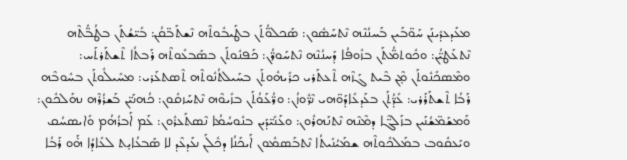ܡܥܰܕܥܕܺܝܢܰܢ ܚܰܘ̈ܒܰܝܢ ܒܰܚܢܳܢܶܗ ܢܶܬܚܰܣܽܘܢ: ܣܰܟܠܘ̈ܳܬܰܢ ܒܛܰܝܒܽܘܬܶܗ ܢܶܫܬܰܒ̈ܩܳܢ: ܒܺܝ̈ܫܳܬܰܢ ܒܛܳܒ̈ܳܬܶܗ ܢܶܬܥܰܛܝ̈ܳܢ: ܘܟܽܘܬܡ̈ܳܬܰܢ ܒܙܽܘܦܳܐ ܕܰܚܢܳܢܶܗ ܢܶܬܚܰܘܪ̈ܳܢ: ܟܰܦܢܽܘܬܰܢ ܒܣܰܒܥܽܘܬܶܗ ܪܰܒܬܳܐ ܬܶܫܬܰܪܬܰܚ: ܘܡܶܣܟܺܢܽܘܬܰܢ ܡ̣ܶܢ ܒܶܝܬ ܓܰܙܶܗ ܬܶܥܬܰܪܝ ܟܪܺܝܗܽܘܬܰܢ ܒܚܰܝܠܬܳܢܽܘܬܶܗ ܬܶܣܬܥܰܪܝ: ܡܚܺܝܠܽܘܬܰܢ ܒܚܽܘܒܶܗ ܪܰܒܳܐ ܬܶܫܬܰܪܰܪܝ: ܥܺܕ̈ܳܬܰܢ ܒܥܰܕܥܺܐܕܰܘ̈ܗܝ ܢܶܪ̈ܽܘܙܳܢ: ܘܪ̈ܳܥܰܘܳܬܰܢ ܒܙܺܝܘܶܗ ܢܶܬܚܰܙܩܽܘܢ: ܟܳܗܢܰܝ̈ܢ ܒܰܫܪܳܪܶܗ ܢܗܰܠܟܽܘܢ: ܘܰܡܫܰܡ̈ܫܳܢܰܝܢ ܒܙܰܠܓ̈ܶܐ ܕܡܶܢܶܗ ܢܶܬܢܰܗܪܽܘܢ: ܘܥܰܢܺܝ̈ܕܰܝܢ ܒܢܽܘܚܳܡܳܐ ܢܶܣܬܰܥܪܽܘܢ: ܥܰܡ ܐܰܒܪܳܗܳܡ ܘܺܐܝܣܚܳܩ ܘܝܰܥܩܽܘܒ ܒܡܰܠܟܽܘܬܶܗ ܫܡܰܝܳܢܺܝܬܳܐ ܢܶܬܒܰܣܡܽܘܢ ܐܰܝܟܰܢܳܐ ܕܟܽܠܰܢ ܢܥܰܕܥܶܕ ܠܐ ܣܰܒܥܳܐܝ̣ܬ ܠܥܺܐܕܳܐ ܗ̇ܰܘ ܪܰܒܳܐ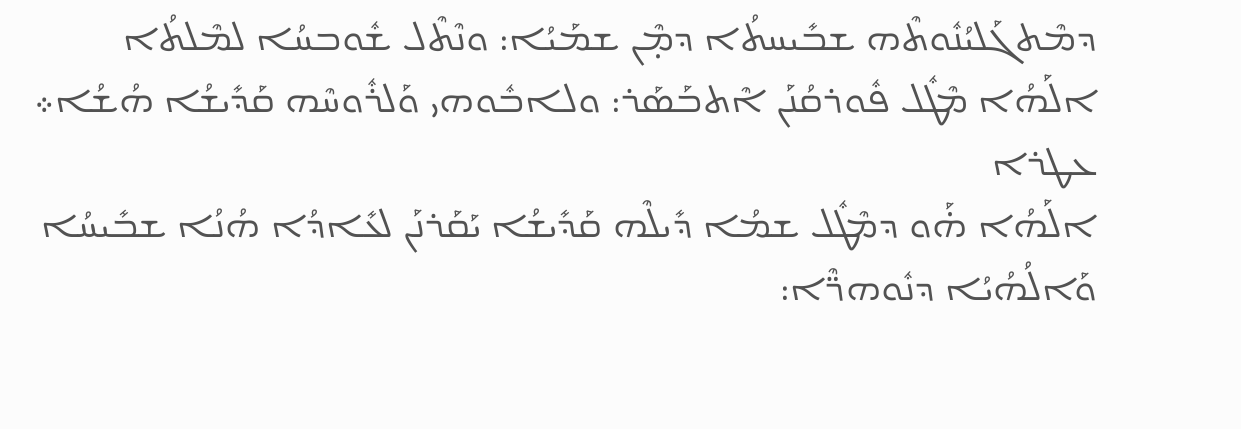ܕܡܶܬܓܰܠܝܳܢܽܘܬܶܗ ܫܒܺܝܚܬܳܐ ܕܡ̣ܶܢ ܫܡܰܝܳܐ: ܘܢܶܬܶܠ ܫܽܘܒܚܳܐ ܠܡܶܠܬܳܐ ܐܠܰܗܳܐ ܡܶܛܽܠ ܦܽܘܪܩܳܢܰܢ ܐܶܬܒܰܣܰܪ: ܘܠܐܒܽܘܗܝ ܘܰܠܪܽܘܚܶܗ ܩܰܕܺܝܫܳܐ ܗܳܫܳܐ܀
ܥܛܪܐ
ܐܠܰܗܳܐ ܗ̇ܰܘ ܕܡܶܛܽܠ ܫܡܳܐ ܕܺܝܠܶܗ ܩܰܕܺܝܫܳܐ ܝܰܩܰܪܢܰܢ ܠܥܺܐܕܳܐ ܗܳܢܳܐ ܫܒܺܝܚܳܐ ܘܰܐܠܳܗܳܝܳܐ ܕܢܽܘܗܪ̈ܶܐ: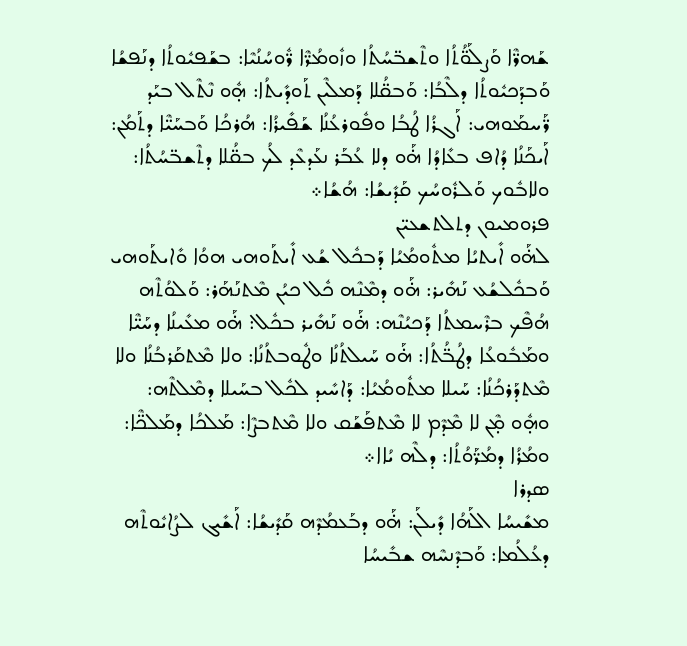ܫܰܗܪ̈ܶܐ ܘܰܨܠܰܘ̈ܳܬܳܐ ܘܬܶܫܒ̈ܚܳܬܳܐ ܘܙܽܘܡܳܪ̈ܶܐ ܪ̈ܽܘܚܳܢܳܝܶܐ: ܒܫܰܦܝܽܘܬܳܐ ܕܢܰܦܫܳܐ ܘܰܒܕܰܟܝܽܘܬܳܐ ܕܠܶܒܳܐ: ܘܰܒܩ̈ܳܠܐ ܕܰܡܠܶܝܢ ܬܰܘܕܺܝܬܳܐ: ܗ̣ܽܘ ܢܶܬܶܠ ܒܝܰܕ ܪ̈ܰܚܡܰܘܗܝ: ܐܰܓܪܳܐ ܛܳܒܳܐ ܘܦܽܘܪܥܳܢܳܐ ܫܰܦܺܝܪܳܐ: ܗܳܪܟܳܐ ܘܰܒܚܰܝ̈ܶܐ ܕܬܰܡܳܢ: ܐܰܝܟܰܢܳܐ ܕܳܐܦ ܒܥܺܐܕܳܐ ܗ̇ܰܘ ܕܠܐ ܥܳܒܰܪ ܢܥܰܕܥܶܕ ܠܳܟ ܒܩ̈ܳܠܐ ܕܬܶܫܒ̈ܚܳܬܳܐ: ܘܠܐܒܽܘܟ ܘܰܠܪܽܘܚܳܟ ܩܰܕܺܝܫܳܐ: ܗܳܫܳܐ܀
ܦܪܘܡܝܘܢ ܕܬܠܬܫܥܝ̈ܢ
ܠܗ̇ܰܘ ܐܺܝܬܝܳܐ ܡܬܽܘܡܳܝܳܐ ܕܰܒܟܽܠ ܫܳܥ ܐܺܝܬܰܘܗܝ ܗܘܳܐ ܘܺܐܝܬܰܘܗܝ ܘܰܒܟܽܠܫܳܥ ܢܰܗܺܝܪ: ܗ̇ܰܘ ܕܡܶܢܶܗ ܟܽܠ ܟܝܳܢ ܡܶܬܢܰܗܰܪ: ܘܰܠܘܳܬܶܗ ܗܳܦܶܟ ܒܪܶܚܡܬܳܐ ܕܰܟܝܳܢܶܗ: ܗ̇ܰܘ ܢܰܗܺܝܪ ܒܟܽܠ: ܗ̇ܰܘ ܡܥܺܝܢܳܐ ܕܚܰܝ̈ܶܐ ܘܡܰܒܽܘܥܳܐ ܕܛܳܒ̈ܳܬܳܐ: ܗ̇ܰܘ ܚܰܝܠܬܳܢܳܐ ܘܛܽܘܒܬܳܢܳܐ: ܘܠܐ ܡܶܬܩܰܪܒܳܢܳܐ ܘܠܐ ܡܶܬܕܰܪܟܳܢܳܐ: ܚܰܝܠܐ ܡܬܽܘܡܳܝܳܐ: ܕܰܐܚܺܝܕ ܠܟܽܠ ܒܚܰܝܠܐ ܕܡܶܠܬܶܗ: ܘܗ̣ܽܘ ܡ̣ܶܢ ܠܐ ܡܶܕܶܡ ܠܐ ܡܶܬܦܰܫܰܩ ܘܠܐ ܡܶܬܒܨܶܐ: ܡܰܠܟܳܐ ܕܡܰܠܟ̈ܶܐ: ܘܡܳܪܳܐ ܕܡܳܪ̈ܰܘܳܬܳܐ: ܕܠܶܗ ܝܳܐܐ܀
ܣܕܪܐ
ܡܫܺܝܚܳܐ ܐܠܰܗܳܐ ܕܺܝܠܰܢ: ܗ̇ܰܘ ܕܒܰܥܡܳܕܶܗ ܩܰܕܺܝܫܳܐ: ܐܰܫܺܝܓ ܠܨܳܐܝܽܘܬܶܗ ܕܥܳܠܳܡܐ: ܘܰܒܕܶܢܚܶܗ ܫܒܺܝܚܳܐ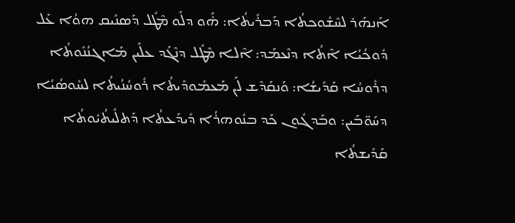ܐܰܢܗܰܪ ܠܚܶܫܽܘܟܬܳܐ ܕܰܒܪܺܝܬܳܐ: ܗ̇ܰܘ ܕܠܰܘ ܡܶܛܽܠ ܕܰܣܢܺܝܩ ܗܘܳܐ ܥܰܠ ܕܽܘܟܳܝܳܐ ܐܶܬܳܐ ܕܢܶܥܡܰܕ: ܐܶܠܐ ܡܶܛܽܠ ܕܢܶܓܰܕ ܥܠܰܝܢ ܡܰܐܓܢܳܢܽܘܬܳܐ ܕܪܽܘܚܳܐ ܩܰܕܺܝܫܳܐ: ܘܰܢܩܰܕܶܫ ܠܰܢ ܡܰܥܡܽܘܕܺܝܬܳܐ ܪܽܘܚܳܢܳܝܬܳܐ ܠܚܽܘܣܳܝܳܐ ܕܚܰܘ̈ܒܰܝܢ: ܘܒܰܕܓܽܘܢ ܟܰܕ ܒܢܽܘܗܪܳܐ ܕܺܝܕܰܥܬܳܐ ܕܰܬܠܺܝܬܳܝܽܘܬܳܐ ܩܰܕܺܝܫܬܳܐ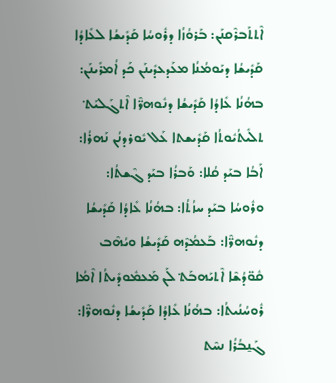ܐܶܬܬܰܒܪܶܩܢܰܢ: ܒܰܪܘܳܙܳܐ ܕܪܽܘܚܳܐ ܩܰܕܺܝܫܳܐ ܠܥܺܐܕܳܐ ܩܰܕܺܝܫܳܐ ܕܝܰܘܡܳܢܳܐ ܡܥܰܕܥܕܺܝܢܰܢ ܟܰܕ ܐܳܡܪܺܝܢܰܢ: ܒܗܳܢܳܐ ܥܺܐܕܳܐ ܩܰܕܺܝܫܳܐ ܕܢܽܘܗܪ̈ܶܐ ܐܶܬܓܰܠܝܰܬ݀ ܬܠܺܝܬܳܝܽܘܬܳܐ ܩܰܕܺܝܫܬܐ ܥܰܠ ܝܽܘܪܕܢܳܢ ܢܰܗܪܳܐ: ܐܰܒܳܐ ܒܝܰܕ ܩܳܠܐ: ܘܰܒܪܳܐ ܒܝܰܕ ܓܶܫܬܳܐ: ܘܪܽܘܚܳܐ ܒܝܰܕ ܚܙܳܬܳܐ: ܒܗܳܢܳܐ ܥܺܐܕܳܐ ܩܰܕܺܝܫܳܐ ܕܢܽܘܗܪ̈ܶܐ: ܒܰܥܡܳܕܶܗ ܩܰܕܺܝܫܳܐ ܘܝܳܗܶܒ ܩܽܘ̈ܕܳܫܶܐ ܐܶܬܝܰܗܒܰܬ݀ ܠܰܢ ܡܰܥܡܽܘܕܺܝܬܳܐ ܐܶܡܳܐ ܪܽܘܚܳܢܳܝܬܳܐ: ܒܗܳܢܳܐ ܥܺܐܕܳܐ ܩܰܕܺܝܫܳܐ ܕܢܽܘܗܪ̈ܶܐ: ܓܰܢ̱ܒܳܪܳܐ ܢܚܶܬ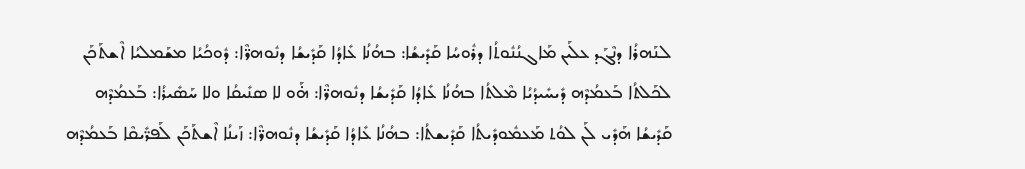ܠܢܰܗܪܳܐ ܕܢܶܓܰܕ ܥܠܰܝܢ ܡܰܐܓܢܳܢܽܘܬܳܐ ܕܪܽܘܚܳܐ ܩܰܕܺܝܫܳܐ: ܒܗܳܢܳܐ ܥܺܐܕܳܐ ܩܰܕܺܝܫܳܐ ܕܢܽܘܗܪ̈ܶܐ: ܕܽܘܟܳܝܳܐ ܡܫܰܡܠܝܳܐ ܐܶܫܬܰܟܰܢ ܠܟܰܠܬܳܐ ܒܰܥܡܳܕܶܗ ܕܺܝܚܺܝܕܳܝܳܐ ܡܶܠܬܳܐ ܒܗܳܢܳܐ ܥܺܐܕܳܐ ܩܰܕܺܝܫܳܐ ܕܢܽܘܗܪ̈ܶܐ: ܗ̇ܰܘ ܠܐ ܣܢܺܝܩܳܐ ܘܠܐ ܚܰܣܺܝܪܳܐ: ܒܰܥܡܳܕܶܗ ܩܰܕܺܝܫܳܐ ܗܰܕܺܝ ܠܰܢ ܠܘܳܬ ܡܰܥܡܽܘܕܺܝܬܳܐ ܩܰܕܺܝܫܬܳܐ: ܒܗܳܢܳܐ ܥܺܐܕܳܐ ܩܰܕܺܝܫܳܐ ܕܢܽܘܗܪ̈ܶܐ: ܙܰܝܢܳܐ ܐܶܫܬܰܟܰܢ ܠܰܦܪ̈ܺܝܩܶܐ ܒܰܥܡܳܕܶܗ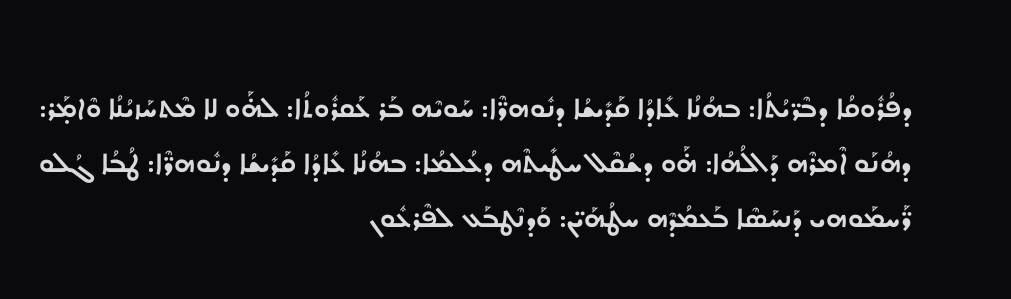ܕܦܳܪܽܘܩܳܐ ܕܒܶܪ̈ܝܳܬܳܐ: ܒܗܳܢܳܐ ܥܺܐܕܳܐ ܩܰܕܺܝܫܳܐ ܕܢܽܘܗܪ̈ܶܐ: ܚܰܘܝܶܗ ܒܰܪ ܥܰܩܪܽܘܬܳܐ: ܠܗ̇ܰܘ ܠܐ ܡܶܬܚܰܙܝܳܢܳܐ ܘܶܐܡ̣ܰܪ: ܕܗܳܢܰܘ ܐܶܡܪܶܗ ܕܰܐܠܳܗܳܐ: ܗ̇ܰܘ ܕܫܳܩܶܠ ܚܛܺܝܬܶܗ ܕܥܳܠܡܳܐ: ܒܗܳܢܳܐ ܥܺܐܕܳܐ ܩܰܕܺܝܫܳܐ ܕܢܽܘܗܪ̈ܶܐ: ܛܳܒܳܐ ܓܳܠܘ ܪ̈ܰܚܡܰܘܗܝ ܕܰܢܚܰܣܶܐ ܒܰܥܡܳܕܶܗ ܚܛܳܗܰܝ̈ܢ: ܘܰܕܢܶܛܒܰܥ ܠܦܶܪܥܽܘܢ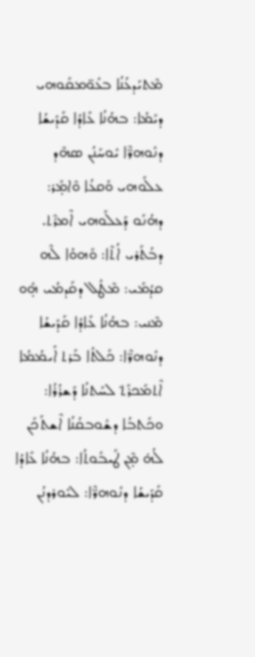ܡܶܬܝܰܕܥܳܢܳܐ ܒܥܽܘ̈ܡܩܰܘܗܝ ܕܝܰܡܳܐ: ܒܗܳܢܳܐ ܥܺܐܕܳܐ ܩܰܕܺܝܫܳܐ ܕܢܽܘܗܪ̈ܶܐ ܝܽܘܚܰܢܳܢ ܣܗܶܕ ܥܠܰܘܗܝ ܘܰܩܥܳܐ ܘܶܐܡ̣ܰܪ: ܕܗܳܢܰܘ ܕܰܥܠܰܘܗܝ ܐܶܡܪܶܬ. ܕܒܳܬܰܪܝ ܐܳܬܶܐ: ܘܰܗܘܳܐ ܠܶܗ ܩܕܳܡܰܝ: ܡܶܛܽܠ ܕܩܰܕܡܳܝ ܗ̣ܽܘ ܡܶܢܝ: ܒܗܳܢܳܐ ܥܺܐܕܳܐ ܩܰܕܺܝܫܳܐ ܕܢܽܘܗܪ̈ܶܐ: ܟܰܠܬܳܐ ܒܰܪܬ ܐܺܝܡܳܡܳܐ ܐܶܬܡܰܟܪܰܬ݀ ܠܚܰܬܢܳܐ ܕܰܫܪܳܪܳܐ: ܘܟܰܬܒܳܐ ܕܫܽܘܒܩܳܢܳܐ ܐܶܫܬܰܟܰܢ ܠܳܗ̇ ܡ̣ܶܢ ܛܰܝܒܽܘܬܳܐ: ܒܗܳܢܳܐ ܥܺܐܕܳܐ ܩܰܕܺܝܫܳܐ ܕܢܽܘܗܪ̈ܶܐ: ܠܝܽܘܪܕܢܳܢ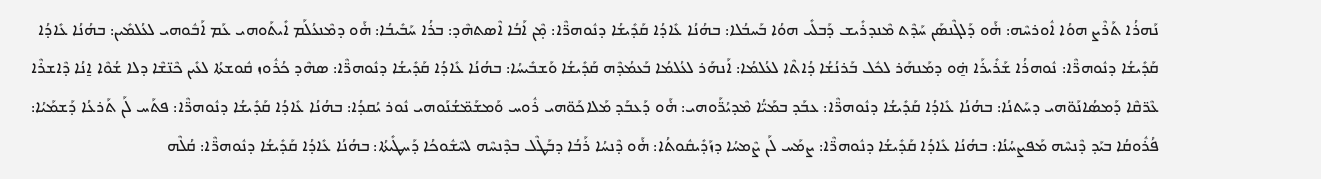ܢܰܗܪܳܐ ܬܰܪܶܨ ܗܘܳܐ ܐܽܘܪܚܶܗ: ܗ̇ܰܘ ܕܰܠܓܶܢܣܰܢ ܚܰܕܶܬ ܡܶܢܕܪܺܝܫ ܕܰܒܠܺܝ ܗܘܳܐ ܒܰܚܒܳܠܐ: ܒܗܳܢܳܐ ܥܺܐܕܳܐ ܩܰܕܺܝܫܳܐ ܕܢܽܘܗܪ̈ܶܐ: ܡ̣ܶܢ ܐܰܒܳܐ ܐܶܣܬܗܶܕ: ܒܪܳܐ ܚܰܒܺܝܒܳܐ: ܗ̇ܰܘ ܕܡܶܢܥܳܠܰܡ ܐܺܝܬܰܘܗܝ ܥܰܡ ܐܰܒܽܘܗܝ ܠܥܳܠܡܺܝܢ: ܒܗܳܢܳܐ ܥܺܐܕܳܐ ܩܰܕܺܝܫܳܐ ܕܢܽܘܗܪ̈ܶܐ: ܢܽܘܗܪܳܐ ܫܰܪܺܝܪܰܐ ܗ̱̇ܘ ܕܡܰܢܗܰܪ ܠܟܽܠ ܒܰܪܢܳܫܳܐ ܕܳܐܬܶܐ ܠܥܳܠܡܳܐ: ܐܰܢܗܰܪ ܠܥܳܠܡܳܐ ܒܰܥܡܳܕܶܗ ܩܰܕܺܝܫܳܐ ܘܰܫܒܺܝܚܳܐ: ܒܗܳܢܳܐ ܥܺܐܕܳܐ ܩܰܕܺܝܫܳܐ ܕܢܽܘܗܪ̈ܶܐ: ܣܗܶܕ ܟܳܪܽܘܙ ܩܽܘܫܬܳܐ ܠܥܺܝܢ ܟܶܢ̈ܫܶܐ ܕܠܐ ܫܳܘܶܐ ܐ̱ܢܳܐ ܕܶܐܫܪܶܐ ܥܶܪ̈ܩܶܐ ܕܰܡܣܳܐܢܰܘ̈ܗܝ ܕܚܰܬܢܳܐ: ܒܗܳܢܳܐ ܥܺܐܕܳܐ ܩܰܕܺܝܫܳܐ ܕܢܽܘܗܪ̈ܶܐ: ܥܒܰܕ ܒܡܰܝ̈ܳܐ ܡܶܕܝܳܪ̈ܰܘܗܝ: ܗ̇ܰܘ ܕܰܥܒܰܕ ܡܰܠܐܟܰܘ̈ܗܝ ܪܽܘܚ ܘܰܡܫܰܡ̈ܫܳܢܰܘܗܝ ܢܽܘܪ ܝܳܩܕܳܐ: ܒܗܳܢܳܐ ܥܺܐܕܳܐ ܩܰܕܺܝܫܳܐ ܕܢܽܘܗܪ̈ܶܐ: ܦܬܰܚ ܠܰܢ ܬܰܪܥܳܐ ܕܰܫܡܰܝܳܐ: ܦܳܪܽܘܩܳܐ ܒܝܰܕ ܕܶܢܚܶܗ ܡܰܦܨܚܳܢܳܐ: ܒܗܳܢܳܐ ܥܺܐܕܳܐ ܩܰܕܺܝܫܳܐ ܕܢܽܘܗܪ̈ܶܐ: ܨܡܰܚ ܠܰܢ ܨܶܡܚܳܐ ܕܙܰܕܺܝܩܽܘܬܳܐ: ܗ̇ܰܘ ܕܶܢܚܳܐ ܪܰܒܳܐ ܕܒܰܛܶܠ ܒܕܶܢܚܶܗ ܠܚܶܫܽܘܟܳܐ ܕܰܚܛܺܝܬܳܐ: ܒܗܳܢܳܐ ܥܺܐܕܳܐ ܩܰܕܺܝܫܳܐ ܕܢܽܘܗܪ̈ܶܐ: ܩܳܠܶܗ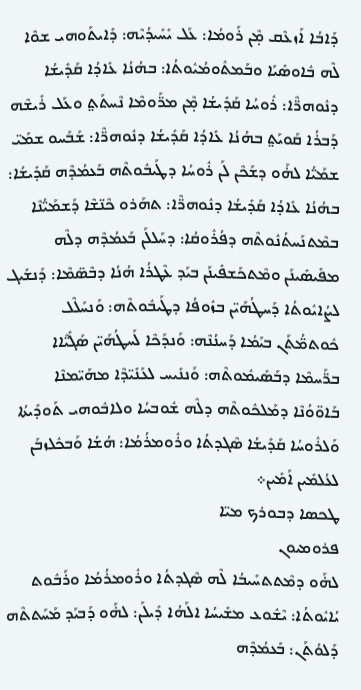ܕܰܐܒܳܐ ܐܰܙܥܶܩ ܡ̣ܶܢ ܪܰܘܡܳܐ: ܥܰܠ ܝܺܚܺܝܕܳܝܶܗ: ܕܺܐܝܬܰܘܗܝ ܫܘܶܐ ܠܶܗ ܒܽܐܘܣܺܝܰܐ ܘܒܰܡܬܽܘܡܳܝܽܘܬܳܐ: ܒܗܳܢܳܐ ܥܺܐܕܳܐ ܩܰܕܺܝܫܳܐ ܕܢܽܘܗܪ̈ܶܐ: ܪܽܘܚܳܐ ܩܰܕܺܝܫܳܐ ܡ̣ܶܢ ܡܪ̈ܰܘܡܶܐ ܢܶܚܬܰܬ݀ ܘܥܰܠ ܪܺܝܫܶܗ ܕܰܒܪܳܐ ܩܰܘܝܰܬ݀ ܒܗܳܢܳܐ ܥܺܐܕܳܐ ܩܰܕܺܝܫܳܐ ܕܢܽܘܗܪ̈ܶܐ: ܫܰܒܰܚܘ ܫܡܰܝ̈ ܫܡܰܝ̈ܳܐ ܠܗ̇ܰܘ ܕܫܰܟܶܢ ܠܰܢ ܪܽܘܚܳܐ ܕܛܰܝܒܽܘܬܶܗ ܒܰܥܡܳܕܶܗ ܩܰܕܺܝܫܳܐ: ܒܗܳܢܳܐ ܥܺܐܕܳܐ ܩܰܕܺܝܫܳܐ ܕܢܽܘܗܪ̈ܶܐ: ܬܗܰܪܘ ܟܶܢ̈ܫܶܐ ܕܰܫܡܰܝ̈ܳܢܶܐ ܒܡܶܬܢܰܚܬܳܢܽܘܬܶܗ ܕܦܳܪܽܘܩܳܐ: ܕܚܰܠܠܰܢ ܒܰܥܡܳܕܶܗ ܕܠܶܗ ܡܦܺܝܣܺܝܢܰܢ ܘܡܶܬܟܰܫܦܺܝܢܰܢ ܒܝܰܕ ܥܶܛܪܳܐ ܗܳܢܳܐ ܕܒܶܣ̈ܡܶܐ: ܕܰܢܫܺܝܓ ܠܨܳܐܝܽܘܬܳܐ ܕܰܚܛܳܗܰܝ̈ܢ ܒܙܽܘܦܳܐ ܕܛܰܝܒܽܘܬܶܗ: ܘܰܢܚܰܠܶܠ ܟܽܘܬܡ̈ܳܬܰܢ ܒܝܰܡܳܐ ܕܰܚܢܳܢܶܗ: ܘܰܢܕܰܟܶܐ ܠܰܚܛܳܗܰܝ̈ܢ ܣܰܓܺܝ̈ܶܐܐ ܒܪ̈ܰܚܡܶܐ ܕܒܰܣܺܝܡܽܘܬܶܗ: ܘܰܢܢܺܝܚ ܠܥܰܢܺܝ̈ܕܶܐ ܡܗܰܝ̈ܡܢܶܐ ܒܰܐܘ̈ܘܳܢܶܐ ܕܡܰܠܟܽܘܬܶܗ ܕܠܶܗ ܫܽܘܒܚܳܐ ܘܠܐܒܽܘܗܝ ܬܰܘܕܺܝܬܳܐ ܘܰܠܪܽܘܚܳܐ ܩܰܕܺܝܫܳܐ ܣܶܓܕܬܳܐ ܘܪܽܘܡܪܳܡܳܐ: ܗܳܫܳܐ ܘܰܒܟܽܠܙܒܰܢ ܠܥܳܠܡܺܝܢ ܐܰܡܺܝܢ܀
ܛܟܣܐ ܕܒܘܪܟ ܡܝ̈ܐ
ܦܪܘܡܝܘܢ
ܠܗ̇ܰܘ ܕܡܶܬܬܚܺܝܒܳܐ ܠܶܗ ܣܶܓܕܬܳܐ ܘܪܽܘܡܪܳܡܳܐ ܘܪܰܒܽܘܬ ܝܳܐܝܽܘܬܳܐ: ܝܶܫܽܘܥ ܡܫܺܝܚܳܐ ܐܠܰܗܳܐ ܕܺܝܠܰܢ: ܠܗ̇ܰܘ ܕܰܒܝܰܕ ܡܰܚܰܬܬܶܗ ܕܰܠܘܳܬܰܢ: ܒܰܥܡܳܕܶܗ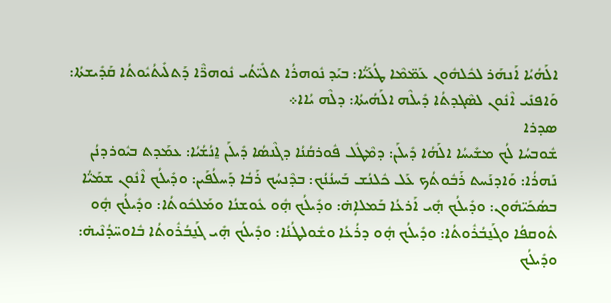ܐܠܰܗܳܝܳܐ ܐܰܢܗܰܪ ܠܟܽܠܗܽܘܢ ܥܰܡ̈ܡܶܐ ܛܳܥܰܝ̈ܳܐ: ܒܝܰܕ ܢܽܘܗܪܳܐ ܬܠܺܝ̈ܬܳܝ ܢܽܘܗܪ̈ܶܐ ܕܰܬܠܺܝܬܳܝܽܘܬܳܐ ܩܰܕܺܝܫܬܳܐ: ܘܰܐܦܢܺܝ ܐܶܢܽܘܢ ܠܣܶܓܕܬܳܐ ܕܺܝܠܶܗ ܐܠܰܗܳܝܬܳܐ: ܕܠܶܗ ܝܳܐܐ܀
ܣܕܪܐ
ܫܽܘܒܚܳܐ ܠܳܟ ܡܫܺܝܚܳܐ ܐܠܰܗܳܐ ܕܺܝܠܰܢ: ܕܡܶܛܽܠ ܦܽܘܪܩܳܢܳܐ ܕܓܶܢܣܳܐ ܕܺܝܠܰܢ ܐ̱ܢܳܫܳܝܳܐ: ܥܡܰܕܬ ܒܝܽܘܪܕܢܳܢ ܢܰܗܪܳܐ: ܘܰܐܕܢܰܚܬ ܪܰܒܽܘܬܳܟ ܥܰܠ ܟܽܠܢܳܫ ܒܰܚܢܳܢܳܟ: ܒܕܶܢܚܳܟ ܪܰܒܳܐ ܕܰܚܠܳܦܰܝܢ: ܘܕܺܝܠܳܟ ܐܶܢܽܘܢ ܫܡܰܝ̈ܳܐ ܒܣܳܟܰܝ̈ܗܽܘܢ: ܘܕܺܝܠܳܟ ܗ̣ܺܝ ܐܰܪܥܳܐ ܒܰܡܠܐܴܗ̇: ܘܕܺܝܠܳܟ ܗ̣ܽܘ ܥܽܘܫܢܳܐ ܘܡܰܠܟܽܘܬܳܐ: ܘܕܺܝܠܳܟ ܗ̣ܽܘ ܬܽܘܩܦܳܐ ܘܓܰܢ̱ܒܳܪܽܘܬܳܐ: ܘܕܺܝܠܳܟ ܗ̣ܽܘ ܕܪܳܥܳܐ ܘܫܽܘܠܛܳܢܳܐ: ܘܕܺܝܠܳܟ ܗ̣ܺܝ ܓܰܢ̱ܒܳܪܽܘܬܳܐ ܒܽܐܘܚ̈ܕܳܢܶܝܗ̇: ܘܕܺܝܠܳܟ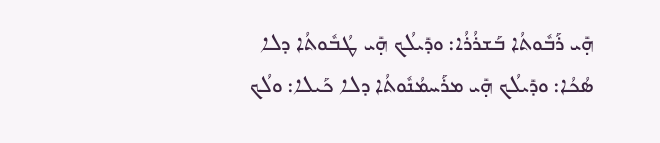ܗ̣ܺܝ ܪܰܒܽܘܬܳܐ ܒܰܫܪܳܪܳܐ: ܘܕܺܝܠܳܟ ܗ̣ܺܝ ܛܳܒܽܘܬܳܐ ܕܠܐ ܣܳܟܳܐ: ܘܕܺܝܠܳܟ ܗ̣ܺܝ ܡܪܰܚܡܳܢܽܘܬܳܐ ܕܠܐ ܟܰܝܠܐ: ܘܠܳܟ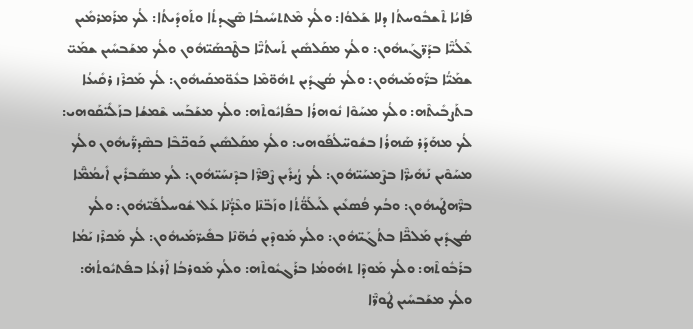ܦܰܐܝܳܐ ܬܶܫܒܽܘܚܬܳܐ ܕܠܐ ܫܰܠܘܳܐ: ܘܠܳܟ ܡܶܬܬܚܺܝܒܳܐ ܣܶܓܕܬܳܐ ܘܬܰܘܕܺܝܬܳܐ: ܠܳܟ ܡܪܰܡܪܡܺܝܢ ܥܶܠܳܝ̈ܶܐ ܒܕܰܪ̈ܓܰܝܗܽܘܢ: ܘܠܳܟ ܡܩܰܠܣܺܝܢ ܬܰܚܬܳܝ̈ܶܐ ܒܛܶܟܣܰܝ̈ܗܽܘܢ ܘܠܳܟ ܡܫܰܒܚܺܝܢ ܫܡܰܝ̈ ܫܡܰܝ̈ܳܐ ܒܪ̈ܰܘܡܰܝܗܽܘܢ: ܘܠܳܟ ܣܳܓܕܺܝܢ ܬܗܽܘ̈ܡܶܐ ܒܥܽܘ̈ܡܩܰܝܗܽܘܢ: ܠܳܟ ܡܰܟܪܶܙ ܪܩܺܝܥܳܐ ܒܬܰܨܒܺܝܬܶܗ: ܘܠܳܟ ܡܚܰܘܶܐ ܢܽܘܗܪܳܐ ܒܦܰܐܝܽܘܬܶܗ: ܘܠܳܟ ܡܫܰܒܰܚ ܫܶܡܫܳܐ ܒܙܰܠܺܝ̈ܩܰܘܗܝ: ܠܳܟ ܡܗܰܕܰܪ ܣܰܗܪܳܐ ܒܫܽܘܚ̈ܠܳܦܰܘܗܝ: ܘܠܳܟ ܡܩܰܠܣܺܝܢ ܟܰܘܟ̈ܒܶܐ ܒܣܶܕܪ̈ܰܝܗܽܘܢ ܘܠܳܟ ܡܚܰܘܶܝܢ ܢܰܗܺܝܪ̈ܶܐ ܒܨܶܡܚܰܝ̈ܗܽܘܢ: ܠܳܟ ܨܳܝܪܺܝܢ ܨܶܦܪ̈ܶܐ ܒܕܶܢܚܰܝ̈ܗܽܘܢ: ܠܳܟ ܡܣܰܒܪܺܝܢ ܐܺܝܡܳܡ̈ܶܐ ܒܪ̈ܶܗܛܰܝܗܽܘܢ: ܘܒܳܟ ܦܳܣܥܺܝܢ ܠܰܝܠܰܘ̈ܳܬܳܐ ܘܙܰܒ̈ܢܶܐ ܘܥܶܕ̈ܳܢܶܐ ܥܰܠ ܫܽܘܚܠܳܦܰܝ̈ܗܽܘܢ: ܘܠܳܟ ܣܳܓܕܺܝܢ ܡܰܠܟ̈ܶܐ ܒܬܳܓܰܝ̈ܗܽܘܢ: ܘܠܳܟ ܡܰܘܕܶܝܢ ܟܳܗ̈ܢܶܐ ܒܦܺܝܪ̈ܡܰܝܗܽܘܢ: ܠܳܟ ܡܰܟܪܶܙ ܝܰܡܳܐ ܒܪܰܒܽܘܬܶܗ: ܘܠܳܟ ܡܰܘܕܶܐ ܬܗܽܘܡܳܐ ܒܪܰܓܝܽܘܬܶܗ: ܘܠܳܟ ܡܰܘܪܒܳܐ ܐܰܪܥܳܐ ܒܦܰܬܝܽܘܬܳܗ̇: ܘܠܳܟ ܡܫܰܒܚܺܝܢ ܛܽܘܪ̈ܶܐ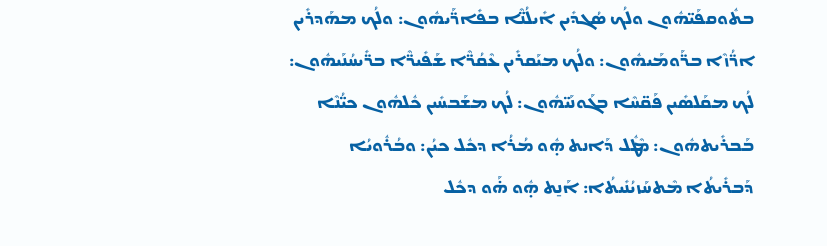ܒܬܽܘܩܦܰܝ̈ܗܽܘܢ ܘܠܳܟ ܣܳܓܕܺܝܢ ܐܺܝܠܳܢ̈ܶܐ ܒܦܺܐܪ̈ܰܝܗܽܘܢ: ܘܠܳܟ ܡܗܰܕܪܺܝܢ ܐܪ̈ܳܙܶܐ ܒܪ̈ܰܘܡܰܝܗܽܘܢ: ܘܠܳܟ ܡܝܰܩܪܺܝܢ ܥܶܩܳܪ̈ܶܐ ܫܰܦܺܝܪ̈ܶܐ ܒܪ̈ܺܝܚܳܢܰܝܗܽܘܢ: ܠܳܟ ܡܩܰܠܣܺܝܢ ܦܰܩ̈ܚܶܐ ܒܓܰܘܢܰܝ̈ܗܽܘܢ: ܠܳܟ ܡܫܰܒܚܺܝܢ ܟܽܠܗܽܘܢ ܟܝ̈ܳܢܶܐ ܒܰܒܪܺܝܬܗܽܘܢ: ܡܶܛܽܠ ܕܰܐܢܬ ܗ̣ܽܘ ܡܳܪܳܐ ܕܟܽܠ ܟܝܳܢ: ܘܒܳܪܽܘܝܳܐ ܕܰܒܪܺܝܬܳܐ ܡܶܬܚܰܙܝܳܢܺܝܬܳܐ: ܐܰܢ̱ܬ ܗ̣ܽܘ ܗ̇ܰܘ ܕܟܽܠ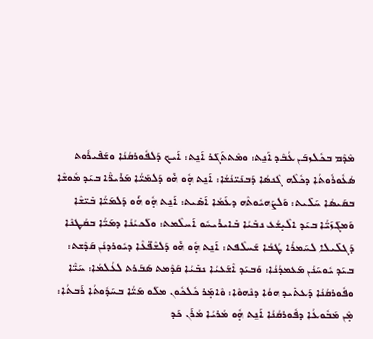ܡܶܕܶܡ ܒܟܽܠܙܒܰܢ ܥܳܒܶܕ ܐܰܢ̱ܬ: ܘܡܶܬܬܰܓܰܪ ܐܰܢ̱ܬ: ܐܰܝܟ ܕܰܠܦܽܘܪܩܳܢܳܐ ܘܫܰܦܺܝܪܽܘܬ ܣܳܥܽܘܪܽܘܬܳܐ ܕܟܽܠܶܗ ܓܶܢܣܳܐ ܕܰܒܢܰܝ̈ܢܳܫܳܐ: ܐܰܢ̱ܬ ܗ̣ܽܘ ܗ̇ܰܘ ܕܰܠܡܰܝ̈ܳܐ ܡܰܪܺܝܪ̈ܶܐ ܒܝܰܕ ܡܽܘܫܶܐ ܒܩܰܝܣܳܐ ܚܰܠܺܝܬ: ܘܰܠܨܰܗܝܽܘܬܶܗ ܕܥܰܡܳܐ ܐܰܣܺܝܬ: ܐܰܢ̱ܬ ܗ̣ܽܘ ܗ̇ܰܘ ܕܰܠܡܰܝ̈ܳܐ ܒܺܝ̈ܫܶܐ ܘܰܡܓܰܙܰܝ̈ܳܐ ܒܝܰܕ ܐܠܶܝ̣ܫܳܥ ܢܒܺܝܳܐ ܒܺܐܝܪܺܝܚܽܘ ܐܰܚܠܶܡܬ: ܘܠܰܟܝܳܢܳܐ ܕܡܰܝ̈ܳܐ ܒܩܳܛܢܶܐ ܕܰܓܠܺܝܠܐ ܠܚܰܡܪܳܐ ܛܳܒܳܐ ܫܰܚܠܶܦܬ: ܐܰܢ̱ܬ ܗ̣ܽܘ ܗ̇ܰܘ ܕܰܠܫܶܦ̈ܥܶܐ ܕܝܽܘܪܕܢܳܢ ܩܰܕܶܫܬ: ܒܝܰܕ ܝܽܘܚܰܢܳܢ ܡܰܥܡܕܳܢܳܐ: ܘܰܒܝܰܕ ܐܶܫܰܥܝܳܐ ܢܒܺܝܳܐ ܩܰܕܶܡܬ ܣܰܒܰܪܬ ܠܥܳܠܡܳܐ: ܚܰܝ̈ܶܐ ܘܦܽܘܪܩܳܢܳܐ ܕܰܥܬܺܝܕ ܗܘܳܐ ܕܢܶܗܘܶܐ: ܘܶܐܡ̣ܰܪ ܟܽܠܟܽܘܢ ܡܠܰܘ ܡܰܝ̈ܳܐ ܒܚܰܕܽܘܬܳܐ ܪܰܒܬܳܐ: ܡ̣ܶܢ ܡܰܒܽܘܥܳܐ ܕܦܽܘܪܩܳܢܳܐ ܐܰܢ̱ܬ ܗ̣ܽܘ ܡܳܪܝܳܐ ܡܳܪܰܢ ܟܰܕ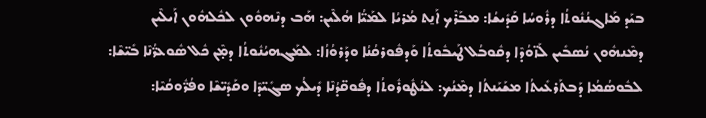ܒܝܰܕ ܡܰܐܓܢܳܢܽܘܬܳܐ ܕܪܽܘܚܳܐ ܩܰܕܺܝܫܳܐ: ܡܒܰܪܶܟ ܐܰܢ̱ܬ ܡܳܪܝܳܐ ܠܡܰܝ̈ܳܐ ܗܳܠܶܝܢ: ܗܰܒ ܕܢܶܗܘܽܘܢ ܠܟܽܠܗܽܘܢ ܐܰܝܠܶܝܢ ܕܡܶܢܗܽܘܢ ܢܳܣܒܺܝܢ ܠܰܙ̈ܘܳܕܶܐ ܕܩܽܘܒܳܠ ܛܰܝܒܽܘܬܳܐ ܘܰܕܦܽܘܪܩܳܢܳܐ ܘܕܰܪܘܳܙܳܐ: ܠܡܰܓܗܝܳܢܽܘܬܳܐ ܕܡ̣ܶܢ ܟܽܠ ܣܽܘܥܪ̈ܳܢܶܐ ܒܺܝ̈ܫܶܐ: ܠܒܽܘܣܳܡܳܐ ܕܰܒܬܰܪܥܺܝܬܳܐ ܡܫܰܝܰܢܬܳܐ ܕܡܶܢܳܟ: ܠܢܳܛܽܘܪܽܘܬܳܐ ܕܦܽܘܩ̈ܕܳܢܶܐ ܕܺܝܠܳܟ ܣܓܺܝ̈ܕܶܐ ܘܩܰܕܺܝ̈ܫܶܐ ܘܦܳܪ̈ܽܘܩܳܝܶܐ: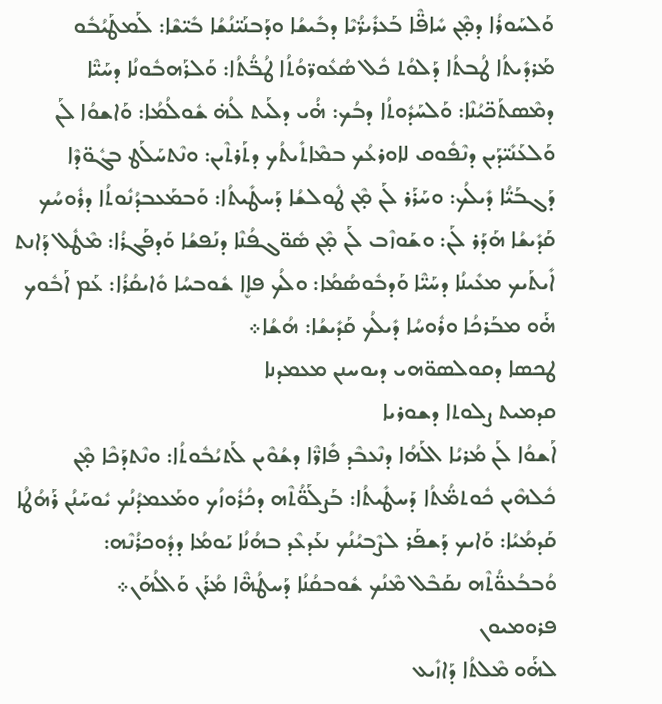ܘܰܠܚܰܘܪܳܐ ܕܡ̣ܶܢ ܚܺܐܦ̈ܶܐ ܒܰܥܪܺܝܪ̈ܳܝܶܐ ܕܒܺܝܫܳܐ ܘܕܰܒܢܰܝ̈ܢܳܫܳܐ ܒܺܝ̈ܫܶܐ: ܠܰܡܛܰܝܳܒܽܘ ܡܰܪܕܺܝܬܳܐ ܛܳܒܬܳܐ ܕܰܠܘܳܬ ܟܽܠ ܣܳܥܽܘܪ̈ܘܳܬܳܐ ܛܳܒ̈ܳܬܳܐ: ܘܰܠܪܰܗܒܽܘܢܳܐ ܕܚܰܝ̈ܶܐ ܕܡܶܣܬܰܟ̈ܝܳܢܶܐ: ܘܰܠܚܰܕܽܘܬܳܐ ܕܒܳܟ: ܗ̇ܳܝ ܕܠܰܝܬ ܠܳܗ̇ ܫܽܘܠܳܡܳܐ: ܘܰܐܫܘܳܐ ܠܰܢ ܘܰܠܥܰܢܺܝ̈ܕܰܝܢ ܕܢܶܦܽܘܩ ܠܐܘܪܥܳܟ ܒܡܶܐܬܺܝܬܳܟ ܕܬܰܪܬܶܝܢ: ܘܢܶܬܚܰܠܰܛ ܒܓܽܘ̈ܕܶܐ ܕܰܓܒܰܝ̈ܳܐ ܕܺܝܠܳܟ: ܘܚܰܪܰܪ ܠܰܢ ܡ̣ܶܢ ܛܽܘܠܫܳܐ ܕܰܚܛܺܝܬܳܐ: ܘܰܒܡܰܥܒܕܳܢܽܘܬܳܐ ܕܪܽܘܚܳܟ ܩܰܕܺܝܫܳܐ ܗܰܕܰܪ ܠܰܢ: ܘܫܰܘܙܶܒ ܠܰܢ ܡ̣ܶܢ ܣܽܘ̈ܓܦܳܢܶܐ ܕܢܰܦܫܳܐ ܘܰܕܦܰܓܪܳܐ: ܡܶܛܽܠ ܕܰܐܢܬ ܐܺܝܬܰܝܟ ܡܥܺܝܢܳܐ ܕܚܰܝ̈ܶܐ ܘܰܕܒܽܘܣܳܡܳܐ: ܘܠܳܟ ܦܐܷܐ ܫܽܘܒܚܳܐ ܘܺܐܝܩܳܪܳܐ: ܥܰܡ ܐܰܒܽܘܟ ܗ̇ܰܘ ܡܒܰܪܟܳܐ ܘܪܽܘܚܳܐ ܕܺܝܠܳܟ ܩܰܕܺܝܫܳܐ: ܗܳܫܳܐ܀
ܛܟܣܐ ܕܩܘܠܣܘ̈ܗܝ ܕܝܘܚܢܢ ܡܥܡܕܢܐ
ܩܕܡܝܬ ܨܠܘܬܐ ܕܫܘܪܝܐ
ܐܰܫܘܳܐ ܠܰܢ ܡܳܪܝܳܐ ܐܠܰܗܳܐ ܕܢܶܥܒܶܕ ܦܺܐܪ̈ܶܐ ܕܫܳܘܶܝܢ ܠܰܬܝܳܒܽܘܬܳܐ: ܘܢܶܬܕܰܟܶܐ ܡ̣ܶܢ ܟܽܠܗܶܝܢ ܟܽܘܬܡ̈ܳܬܳܐ ܕܰܚܛܺܝܬܳܐ: ܒܰܨܠܰܘ̈ܳܬܶܗ ܕܟܳܪܽܘܙܳܟ ܘܡܰܥܡܕܳܢܳܟ ܝܽܘܚܰܢܳܢ ܪܰܗܳܛܳܐ ܩܰܕܡܳܝܳܐ: ܘܰܐܝܟ ܕܰܫܦܰܪ ܠܨܶܒܝܳܢܳܟ ܢܥܰܕܥܶܕ ܒܗܳܢܳܐ ܝܰܘܡܳܐ ܕܕܽܘܟܪܳܢܶܗ: ܘܳܒܒܳܥܘ̈ܳܬܶܗ ܢܩܰܒܶܠ ܡܶܢܳܟ ܫܽܘܒܩܳܢܳܐ ܕܰܚܛܳܗ̈ܶܐ ܡܳܪܰܢ ܘܰܐܠܳܗܰܢ܀
ܦܪܘܡܝܘܢ
ܠܗ̇ܰܘ ܡܶܠܬܳܐ ܕܰܐܙܺܝܥ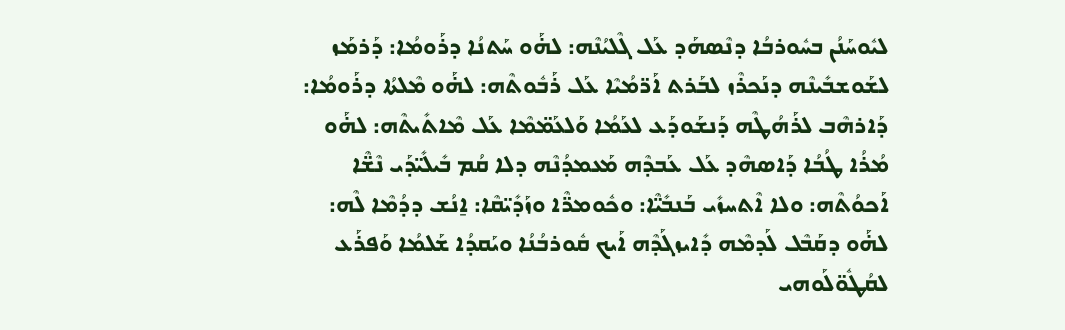ܠܝܽܘܚܰܢܳܢ ܒܚܽܘܪܒܳܐ ܕܢܶܣܗܰܕ ܥܰܠ ܓܶܠܝܳܢܶܗ: ܠܗ̇ܰܘ ܚܰܬܢܳܐ ܕܪܰܘܡܳܐ: ܕܰܪܡܰܙ ܠܫܰܘܫܒܺܝܢܶܗ ܕܢܰܟܪܶܙ ܠܒܰܪܬ ܐܰܪ̈ܡܳܝܶܐ ܥܰܠ ܪܰܒܽܘܬܶܗ: ܠܗ̇ܰܘ ܡܶܠܬܳܐ ܕܪܰܘܡܳܐ: ܕܰܐܪܗܶܒ ܠܪܰܗܳܛܶܗ ܕܰܢܫܰܘܕܰܥ ܠܥܰܡܳܐ ܘܰܠܥܰܡ̈ܡܶܐ ܥܰܠ ܡܶܐܬܺܝܬܶܗ: ܠܗ̇ܰܘ ܡܳܪܳܐ ܛܳܒܳܐ ܕܰܐܣܗܶܕ ܥܰܠ ܥܰܒܕܶܗ ܡܰܥܡܕܳܢܶܗ ܕܠܐ ܩܳܡ ܒܺܝܠܺܝ̈ܕܰܝ ܢܶܫ̈ܶܐ ܐܰܟܘܳܬܶܗ: ܘܠܐ ܐܶܬܚܙܺܝ ܒܰܢܒܺܝ̈ܶܐ: ܘܟܽܘܡܪ̈ܶܐ ܘܙܰܕܺܝ̈ܩܶܐ: ܐ̱ܢܳܫ ܕܕܳܡܶܐ ܠܶܗ: ܠܗ̇ܰܘ ܕܩܰܒܶܠ ܠܰܕܡܶܗ ܕܺܐܝܙܓܰܕܶܗ ܐܰܝܟ ܩܽܘܪܒܳܢܳܐ ܘܝܰܩܕܳܐ ܫܰܠܡܳܐ ܘܰܦܪܰܥ ܠܩܳܛܽܘ̈ܠܰܘܗܝ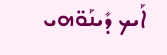ܐܰܝܟ ܕܺܝܢܰܘ̈ܗܝ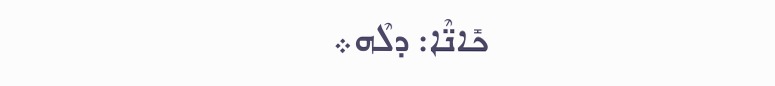ܟܺܐܢ̈ܶܐ: ܕܠܶܗ܀